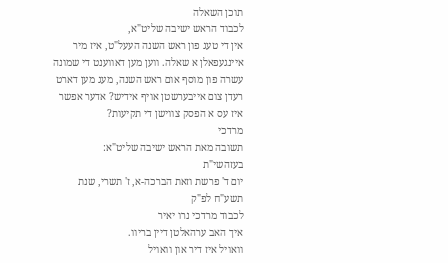תוכן השאלה
לכבוד הראש ישיבה שליט"א,
אין די טעג פון ראש השנה העעל"ט, איז מיר איינגעפאלן א שאלה. ווען מען דאווענט די שמונה עשרה פון מוסף אום ראש השנה, מעג מען דארט רעדן צום אייבערשטן אויף אידיש? אדער אפשר איז עס א הפסק צווישן די תקיעות?
מרדכי
תשובה מאת הראש ישיבה שליט"א:
בעזהשי"ת
יום ד' פרשת וזאת הברכה-א, ז' תשרי, שנת תשע"ח לפ"ק
לכבוד מרדכי נרו יאיר
איך האב ערהאלטן דיין בריוו.
וואויל איז דיר און וואויל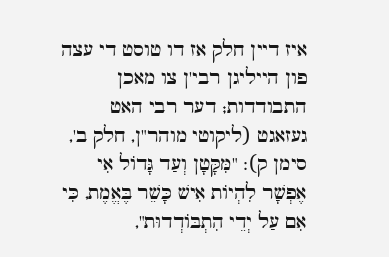איז דיין חלק אז דו טוסט די עצה פון הייליגן רבי'ן צו מאכן התבודדות; דער רבי האט געזאגט (ליקוטי מוהר"ן, חלק ב', סימן ק): "מִּקָּטָן וְעַד גָּדוֹל אִי אֶפְשָׁר לִהְיוֹת אִישׁ כָּשֵׁר בֶּאֱמֶת, כִּי אִם עַל יְדֵי הִתְבּוֹדְדוּת",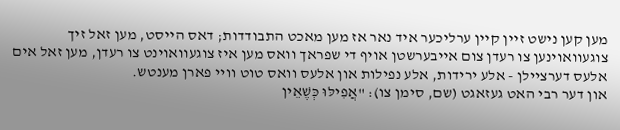מען קען נישט זיין קיין ערליכער איד נאר אז מען מאכט התבודדות; דאס הייסט, מען זאל זיך צוגעוואוינען צו רעדן צום אייבערשטן אויף די שפראך וואס מען איז צוגעוואוינט צו רעדן, מען זאל אים אלעס דערציילן - אלע ירידות, אלע נפילות און אלעס וואס טוט וויי פארן מענטש.
און דער רבי האט געזאגט (שם, סימן צו): "אֲפִילּוּ כְּשֶׁאֵין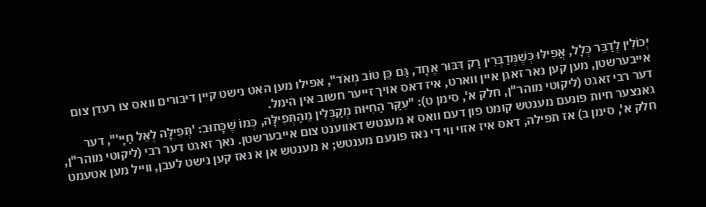יְכוֹלִין לְדַבֵּר כְּלָל, אֲפִילּוּ כְּשֶׁמְּדַבְּרִין רַק דִּבּוּר אֶחָד, גַּם כֵּן טוֹב מְאֹד", אפילו מען האט נישט קיין דיבורים וואס צו רעדן צום אייבערשטן, מען קען נאר זאגן איין ווארט, איז דאס אויך זייער חשוב אין הימל.
דער רבי זאגט (ליקוטי מוהר"ן, חלק א', סימן ט): "עִקַּר הַחִיּוּת מְקַבְּלִין מֵהַתְּפִילָּה, כְּמוֹ שֶׁכָּתוּב: 'תְּפִילָּה לְאֵל חַיָּי'", דער גאנצער חיות פונעם מענטש קומט פון דעם וואס א מענטש דאווענט צום אייבערשטן. נאך זאגט דער רבי (ליקוטי מוהר"ן, חלק א', סימן ב) אז תפילה, דאס איז אזוי ווי די נאז פונעם מענטש; א מענטש אן א נאז קען נישט לעבן, ווייל מען אטעמט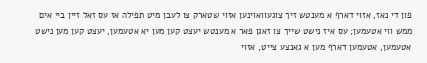פון די נאז, אזוי דארף א מענטש זיך צוגעוואוינען אזוי שטארק צו לעבן מיט תפילה אז עס זאל זיין ביי אים ממש ווי אטעמען; עס איז נישט שייך צו זאגן פאר א מענטש יעצט קען מען יא אטעמען, יעצט קען מען נישט אטעמען, אטעמען דארף מען א גאנצע צייט, אזוי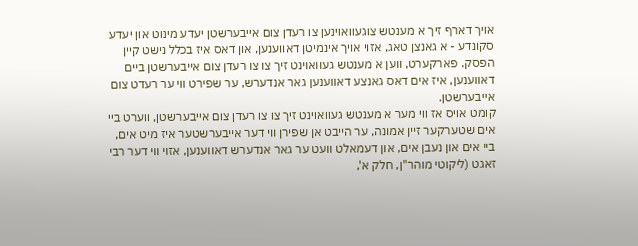אויך דארף זיך א מענטש צוגעוואוינען צו רעדן צום אייבערשטן יעדע מינוט און יעדע סקונדע - א גאנצן טאג, אזוי אויך אינמיטן דאווענען, און דאס איז בכלל נישט קיין הפסק. פארקערט, ווען א מענטש געוואוינט זיך צו צו רעדן צום אייבערשטן ביים דאווענען, איז אים דאס גאנצע דאווענען גאר אנדערש, ער שפירט ווי ער רעדט צום אייבערשטן.
קומט אויס אז ווי מער א מענטש געוואוינט זיך צו צו רעדן צום אייבערשטן, ווערט ביי אים שטערקער זיין אמונה, ער הייבט אן שפירן ווי דער אייבערשטער איז מיט אים, ביי אים און נעבן אים, און דעמאלט וועט ער גאר אנדערש דאווענען, אזוי ווי דער רבי זאגט (ליקוטי מוהר"ן, חלק א',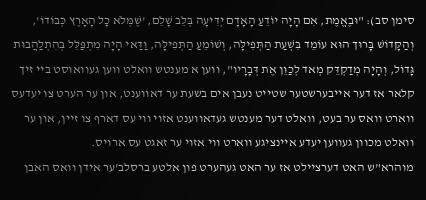סימן סב): "וּבֶאֱמֶת, אִם הָיָה יוֹדֵעַ הָאָדָם יְדִיעָה בְּלֵב שָׁלֵם, 'שֶׁמְּלֹא כָל הָאָרֶץ כְּבוֹדוֹ', וְהַקָּדוֹשׁ בָּרוּך הוּא עוֹמֵד בִּשְׁעַת הַתְּפִילָּה, וְשׁוֹמֵעַ הַתְּפִילָּה, וַדַּאי הָיָה מִתְפַּלֵּל בְּהִתְלַהֲבוּת גָּדוֹל, וְהָיָה מְדַקְדֵּק מְאד לְכַוֵּן אֶת דְּבָרָיו", ווען א מענטש וואלט ווען געוואוסט ביי זיך קלאר אז דער אייבערשטער שטייט נעבן אים בשעת ער דאווענט, און ער הערט צו יעדעס ווארט וואס ער בעט, וואלט דער מענטש געדאווענט אזוי ווי עס דארף צו זיין, און ער וואלט מכוון געווען יעדע איינציגע ווארט ווי אזוי ער זאגט עס ארויס.
מוהרא"ש האט דערציילט אז ער האט געהערט פון אלטע ברסלב'ער אידן וואס האבן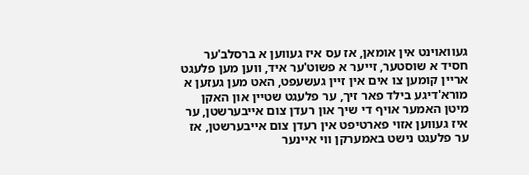געוואוינט אין אומאן, אז עס איז געווען א ברסלב'ער חסיד א שוסטער, זייער א פשוט'ער איד, ווען מען פלעגט אריין קומען צו אים אין זיין געשעפט, האט מען געזען א מורא'דיגע בילד פאר זיך, ער פלעגט שטיין און האקן מיטן האמער אויף די שיך און רעדן צום אייבערשטן, ער איז געווען אזוי פארטיפט אין רעדן צום אייבערשטן, אז ער פלעגט נישט באמערקן ווי איינער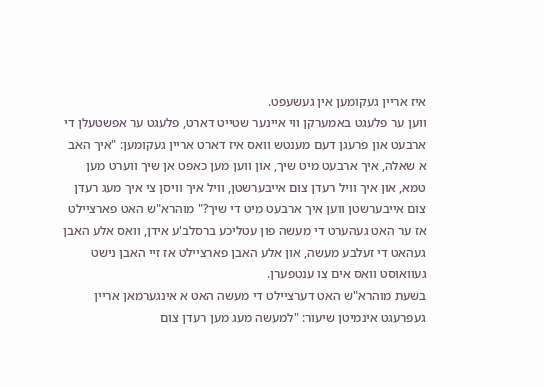איז אריין געקומען אין געשעפט.
ווען ער פלעגט באמערקן ווי איינער שטייט דארט, פלעגט ער אפשטעלן די ארבעט און פרעגן דעם מענטש וואס איז דארט אריין געקומען: "איך האב א שאלה, איך ארבעט מיט שיך, און ווען מען כאפט אן שיך ווערט מען טמא, און איך וויל רעדן צום אייבערשטן, וויל איך וויסן צי איך מעג רעדן צום אייבערשטן ווען איך ארבעט מיט די שיך?" מוהרא"ש האט פארציילט אז ער האט געהערט די מעשה פון עטליכע ברסלב'ע אידן, וואס אלע האבן געהאט די זעלבע מעשה, און אלע האבן פארציילט אז זיי האבן נישט געוואוסט וואס אים צו ענטפערן.
בשעת מוהרא"ש האט דערציילט די מעשה האט א אינגערמאן אריין געפרעגט אינמיטן שיעור: "למעשה מעג מען רעדן צום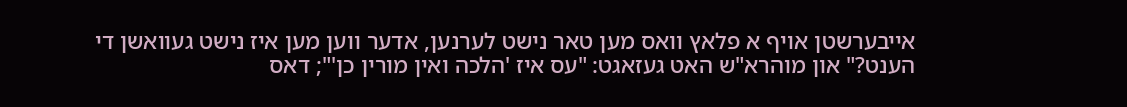אייבערשטן אויף א פלאץ וואס מען טאר נישט לערנען, אדער ווען מען איז נישט געוואשן די הענט?" און מוהרא"ש האט געזאגט: "עס איז 'הלכה ואין מורין כן'"; דאס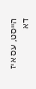הייסט, עס איז דא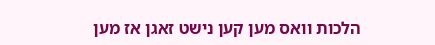הלכות וואס מען קען נישט זאגן אז מען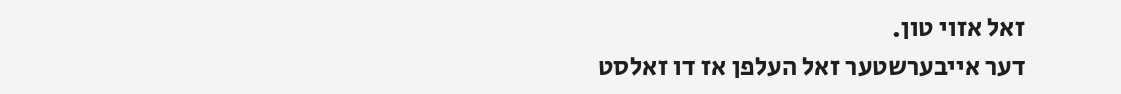זאל אזוי טון.
דער אייבערשטער זאל העלפן אז דו זאלסט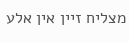מצליח זיין אין אלע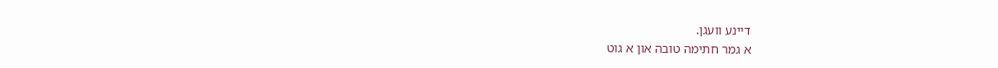דיינע וועגן.
א גמר חתימה טובה און א גוט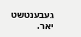געבענטשט יאר.